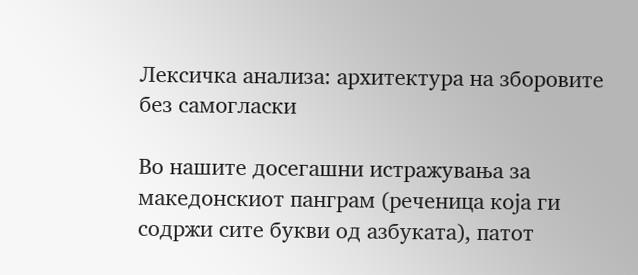Лексичка анализа: архитектура на зборовите без самогласки

Во нашите досегашни истражувања за македонскиот панграм (реченица која ги содржи сите букви од азбуката), патот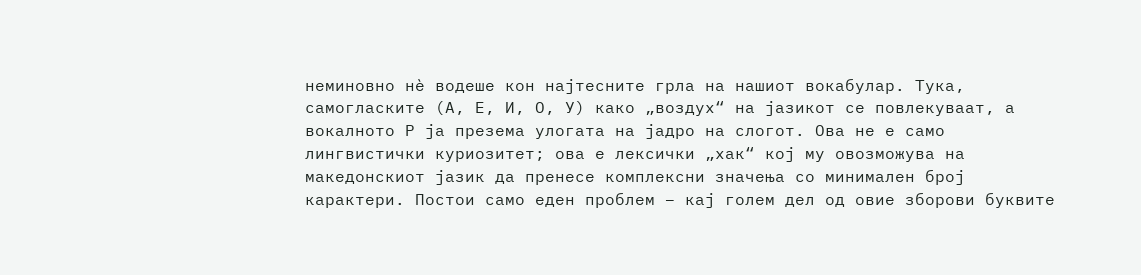неминовно нè водеше кон најтесните грла на нашиот вокабулар. Тука, самогласките (А, Е, И, О, У) како „воздух“ на јазикот се повлекуваат, а вокалното Р ја презема улогата на јадро на слогот. Ова не е само лингвистички куриозитет; ова е лексички „хак“ кој му овозможува на македонскиот јазик да пренесе комплексни значења со минимален број карактери. Постои само еден проблем – кај голем дел од овие зборови буквите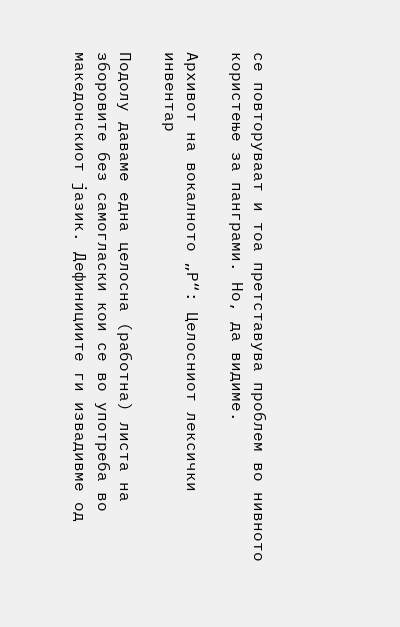се повторуваат и тоа претставува проблем во нивното користење за панграми. Но, да видиме.

Архивот на вокалното „Р“: Целосниот лексички инвентар

Подолу даваме една целосна (работна) листа на зборовите без самогласки кои се во употреба во македонскиот јазик. Дефинициите ги извадивме од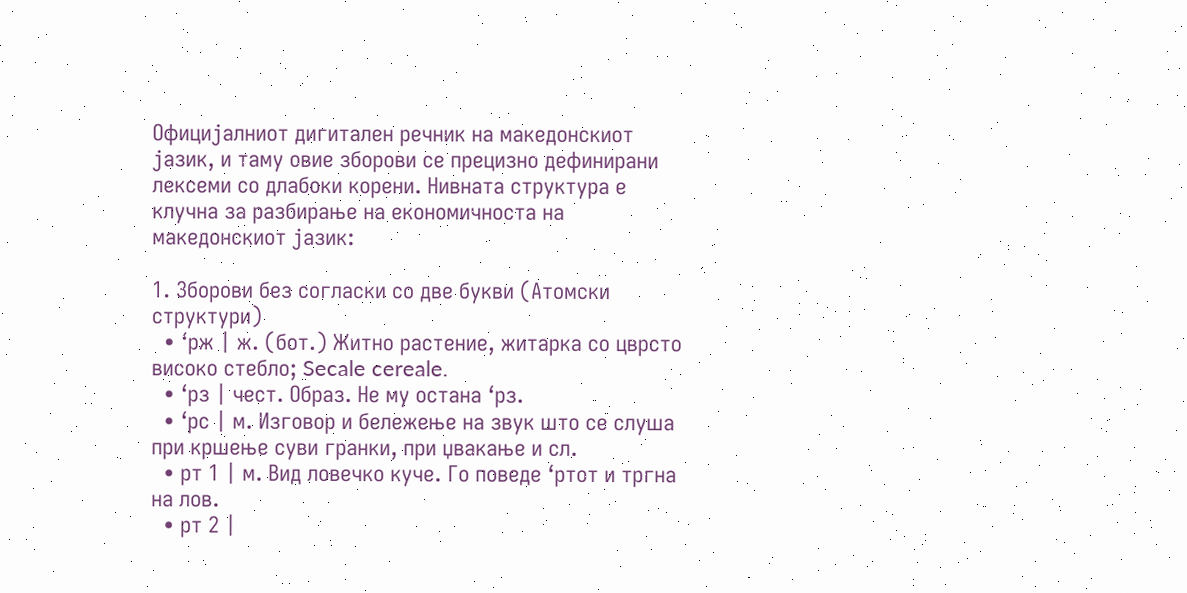Официјалниот дигитален речник на македонскиот јазик, и таму овие зборови се прецизно дефинирани лексеми со длабоки корени. Нивната структура е клучна за разбирање на економичноста на македонскиот јазик:

1. Зборови без согласки со две букви (Атомски структури)
  • ‘рж | ж. (бот.) Житно растение, житарка со цврсто високо стебло; Secale cereale.
  • ‘рз | чест. Образ. Не му остана ‘рз.
  • ‘рс | м. Изговор и бележење на звук што се слуша при кршење суви гранки, при џвакање и сл.
  • рт 1 | м. Вид ловечко куче. Го поведе ‘ртот и тргна на лов.
  • рт 2 |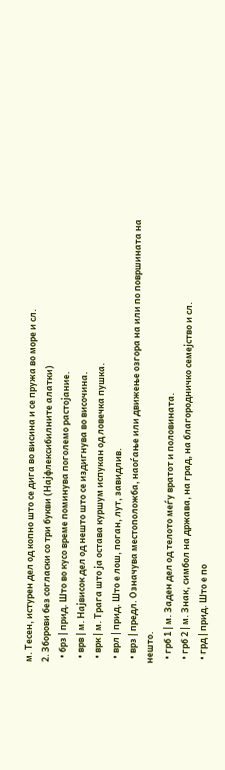м. Тесен, истурен дел од копно што се дига во висина и се пружа во море и сл.
2. Зборови без согласки со три букви (Најфлексибилните алатки)
  • брз | прид. Што во кусо време поминува поголемо растојание.
  • врв | м. Највисок дел од нешто што се издигнува во височина.
  • врк | м. Трага што ја остава куршум испукан од ловечка пушка.
  • врл | прид. Што е лош, поган, лут, завидлив.
  • врз | предл. Означува местоположба, наоѓање или движење озгора на или по површината на нешто.
  • грб 1 | м. Заден дел од телото меѓу вратот и половината.
  • грб 2 | м. Знак, симбол на држава, на град, на благородничко семејство и сл.
  • грд | прид. Што е по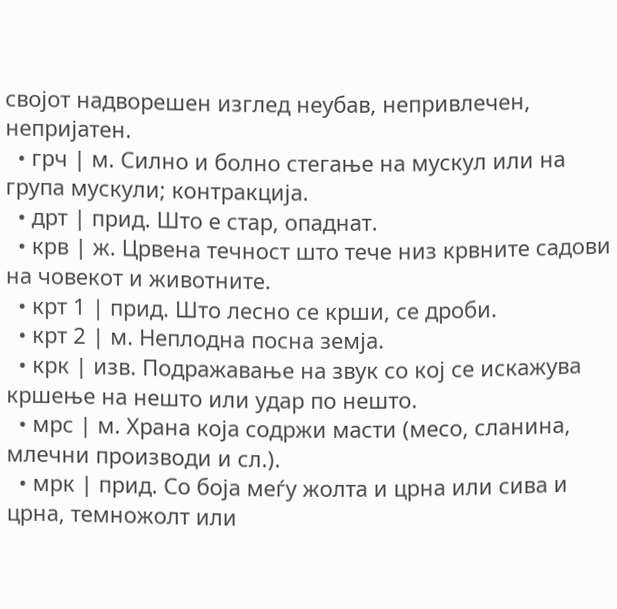својот надворешен изглед неубав, непривлечен, непријатен.
  • грч | м. Силно и болно стегање на мускул или на група мускули; контракција.
  • дрт | прид. Што е стар, опаднат.
  • крв | ж. Црвена течност што тече низ крвните садови на човекот и животните.
  • крт 1 | прид. Што лесно се крши, се дроби.
  • крт 2 | м. Неплодна посна земја.
  • крк | изв. Подражавање на звук со кој се искажува кршење на нешто или удар по нешто.
  • мрс | м. Храна која содржи масти (месо, сланина, млечни производи и сл.).
  • мрк | прид. Со боја меѓу жолта и црна или сива и црна, темножолт или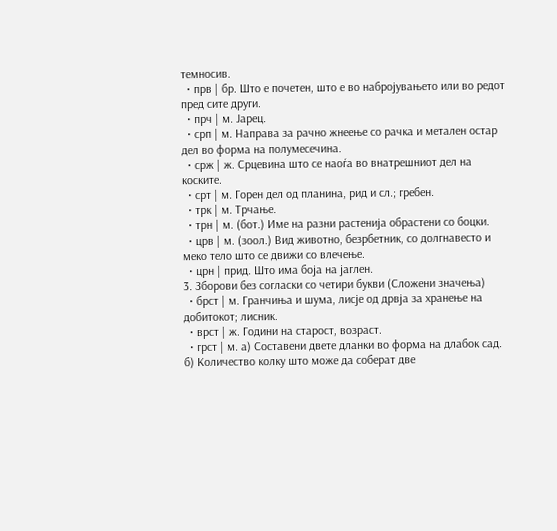темносив.
  • прв | бр. Што е почетен, што е во набројувањето или во редот пред сите други.
  • прч | м. Јарец.
  • срп | м. Направа за рачно жнеење со рачка и метален остар дел во форма на полумесечина.
  • срж | ж. Срцевина што се наоѓа во внатрешниот дел на коските.
  • срт | м. Горен дел од планина, рид и сл.; гребен.
  • трк | м. Трчање.
  • трн | м. (бот.) Име на разни растенија обрастени со боцки.
  • црв | м. (зоол.) Вид животно, безрбетник, со долгнавесто и меко тело што се движи со влечење.
  • црн | прид. Што има боја на јаглен.
3. Зборови без согласки со четири букви (Сложени значења)
  • брст | м. Гранчиња и шума, лисје од дрвја за хранење на добитокот; лисник.
  • врст | ж. Години на старост, возраст.
  • грст | м. а) Составени двете дланки во форма на длабок сад. б) Количество колку што може да соберат две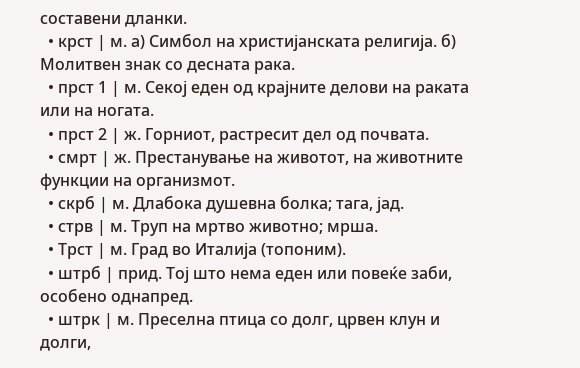составени дланки.
  • крст | м. а) Симбол на христијанската религија. б) Молитвен знак со десната рака.
  • прст 1 | м. Секој еден од крајните делови на раката или на ногата.
  • прст 2 | ж. Горниот, растресит дел од почвата.
  • смрт | ж. Престанување на животот, на животните функции на организмот.
  • скрб | м. Длабока душевна болка; тага, јад.
  • стрв | м. Труп на мртво животно; мрша.
  • Трст | м. Град во Италија (топоним).
  • штрб | прид. Тој што нема еден или повеќе заби, особено однапред.
  • штрк | м. Преселна птица со долг, црвен клун и долги,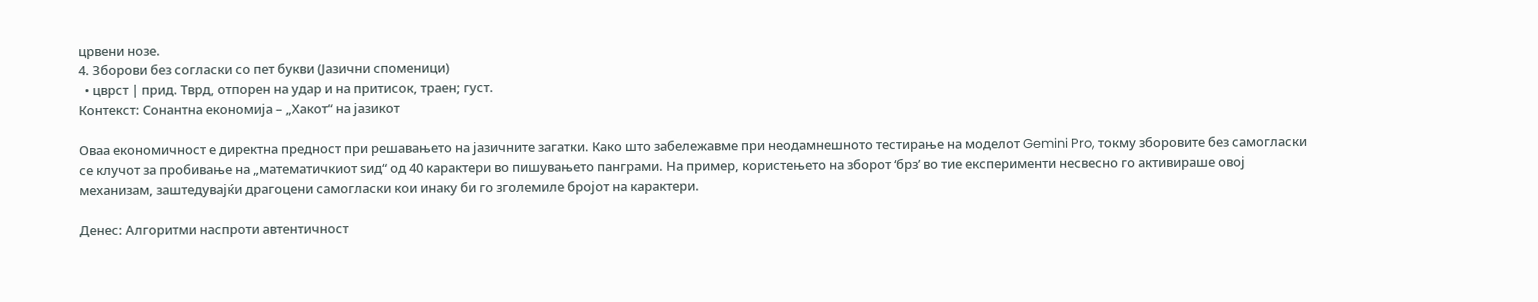црвени нозе.
4. Зборови без согласки со пет букви (Јазични споменици)
  • цврст | прид. Тврд, отпорен на удар и на притисок, траен; густ.
Контекст: Сонантна економија – „Хакот“ на јазикот

Оваа економичност е директна предност при решавањето на јазичните загатки. Како што забележавме при неодамнешното тестирање на моделот Gemini Pro, токму зборовите без самогласки се клучот за пробивање на „математичкиот ѕид“ од 40 карактери во пишувањето панграми. На пример, користењето на зборот ‘брз’ во тие експерименти несвесно го активираше овој механизам, заштедувајќи драгоцени самогласки кои инаку би го зголемиле бројот на карактери.

Денес: Алгоритми наспроти автентичност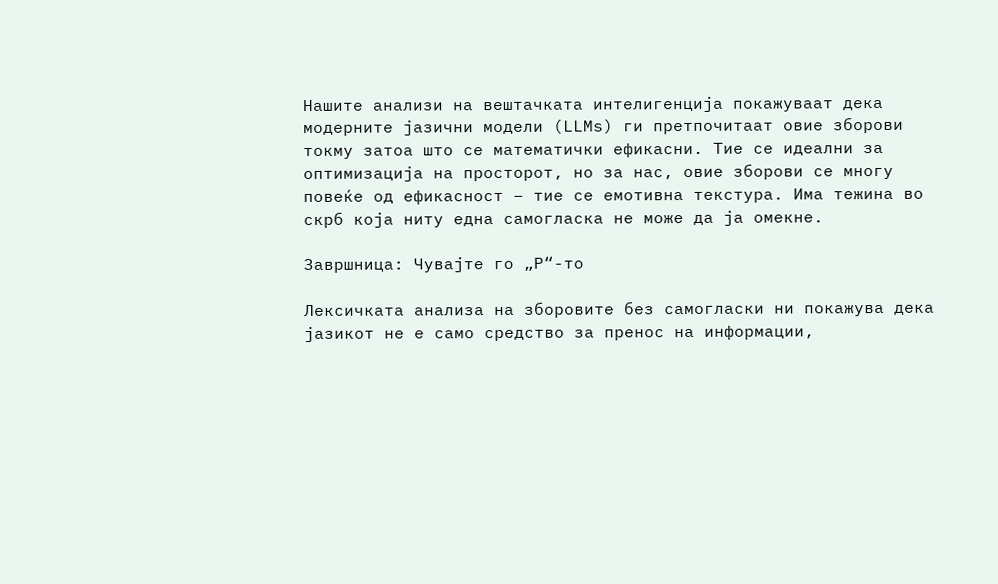Нашите анализи на вештачката интелигенција покажуваат дека модерните јазични модели (LLMs) ги претпочитаат овие зборови токму затоа што се математички ефикасни. Тие се идеални за оптимизација на просторот, но за нас, овие зборови се многу повеќе од ефикасност – тие се емотивна текстура. Има тежина во скрб која ниту една самогласка не може да ја омекне.

Завршница: Чувајте го „Р“-то

Лексичката анализа на зборовите без самогласки ни покажува дека јазикот не е само средство за пренос на информации,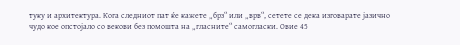туку и архитектура. Кога следниот пат ќе кажете „брз“ или „врв“, сетете се дека изговарате јазично чудо кое опстојало со векови без помошта на „гласните“ самогласки. Овие 45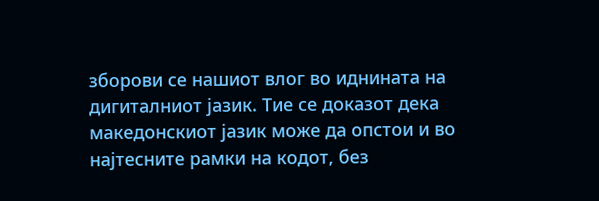зборови се нашиот влог во иднината на дигиталниот јазик. Тие се доказот дека македонскиот јазик може да опстои и во најтесните рамки на кодот, без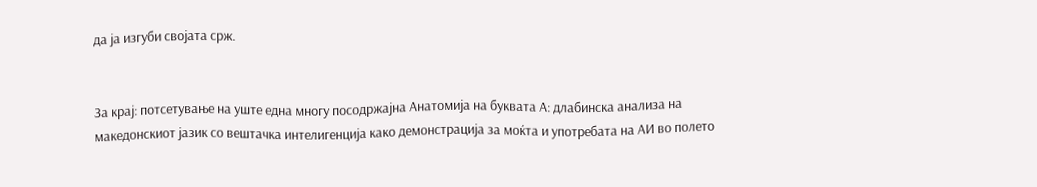да ја изгуби својата срж.


За крај: потсетување на уште една многу посодржајна Анатомија на буквата А: длабинска анализа на македонскиот јазик со вештачка интелигенција како демонстрација за моќта и употребата на АИ во полето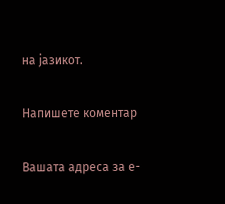на јазикот.

Напишете коментар

Вашата адреса за е-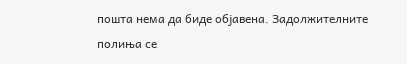пошта нема да биде објавена. Задолжителните полиња се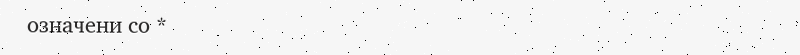означени со *